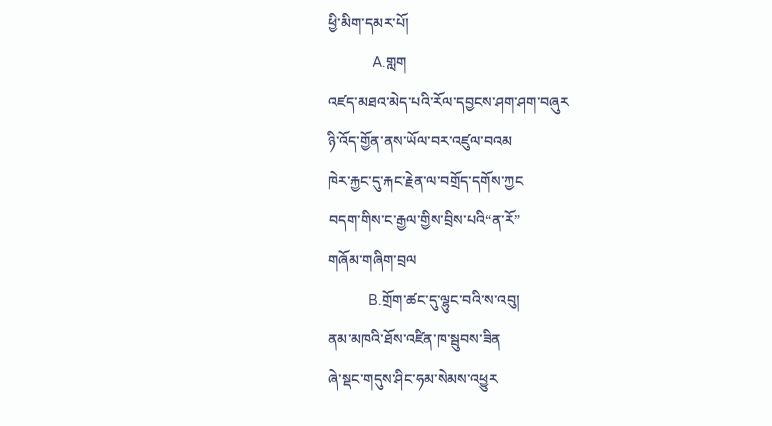ཕྱི་མིག་དམར་པོ།
           A.གླག
འཛད་མཐའ་མེད་པའི་རོལ་དབྱངས་ཤག་ཤག་བཞུར
ཉི་འོད་གྱོན་ནས་ཡོལ་བར་འཛུལ་བའམ
ཁེར་རྐྱང་དུ་རྐང་རྗེན་ལ་བགྲོད་དགོས་ཀྱང
བདག་གིས་ང་རྒྱལ་གྱིས་བྲིས་པའི“ན་རོ”
གཞོམ་གཞིག་བྲལ
          B.གྲོག་ཚང་དུ་ལྷུང་བའི་ས་འབུ།
ནམ་མཁའི་ཐོས་འཛིན་ཁ་སྦུབས་ཟིན
ཞེ་སྡང་གདུས་ཤིང་ཧམ་སེམས་འཕྱུར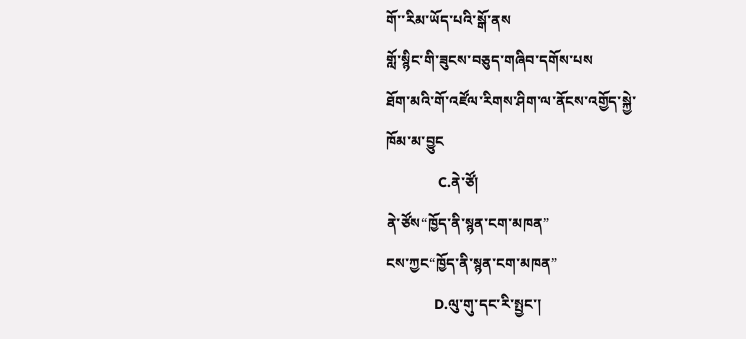གོ་་རིམ་ཡོད་པའི་སྒོ་ནས
གློ་སྙིང་གི་ཟུངས་བཅུད་གཞིབ་དགོས་པས
ཐོག་མའི་གོ་འཛོལ་རིགས་ཤིག་ལ་ནོངས་འགྱོད་སྐྱེ་
ཁོམ་མ་བྱུང
             C.ནེ་ཙོ།
ནེ་ཙོས“ཁྱོད་ནི་སྙན་ངག་མཁན”
ངས་ཀྱང“ཁྱོད་ནི་སྙན་ངག་མཁན”
            D.ལུ་གུ་དང་རི་སྤྱང་།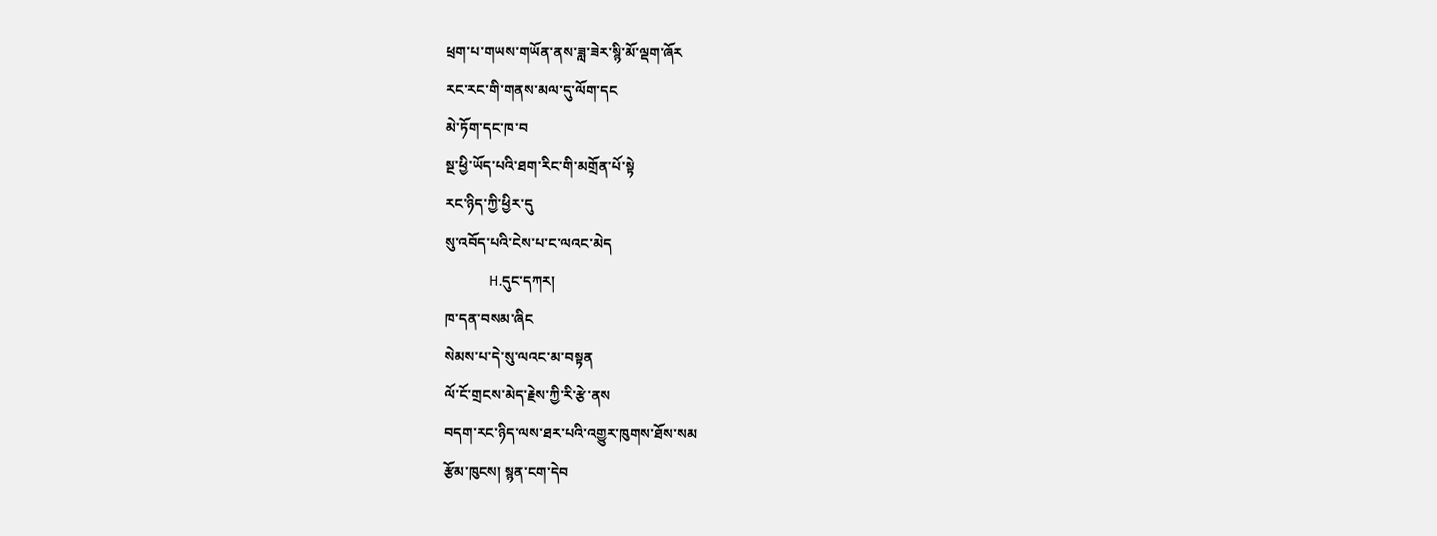ཕྲག་པ་གཡས་གཡོན་ནས་ཟླ་ཟེར་སྙི་མོ་ལྡག་ཞོར
རང་རང་གི་གནས་མལ་དུ་ལོག་དང
མེ་ཏོག་དང་ཁ་བ
སྔ་ཕྱི་ཡོད་པའི་ཐག་རིང་གི་མགྲོན་པོ་སྟེ
རང་ཉིད་ཀྱི་ཕྱིར་དུ
སུ་འབོད་པའི་ངེས་པ་ང་ལའང་མེད
           H.དུང་དཀར།
ཁ་དན་བསམ་ཞིང
སེམས་པ་དེ་སུ་ལའང་མ་བསྟན
ལོ་ངོ་གྲངས་མེད་རྗེས་ཀྱི་རི་རྩེ་ནས
བདག་རང་ཉིད་ལས་ཐར་པའི་འགྱུར་ཁུགས་ཐོས་སམ
རྩོམ་ཁུངས། སྙན་ངག་དེབ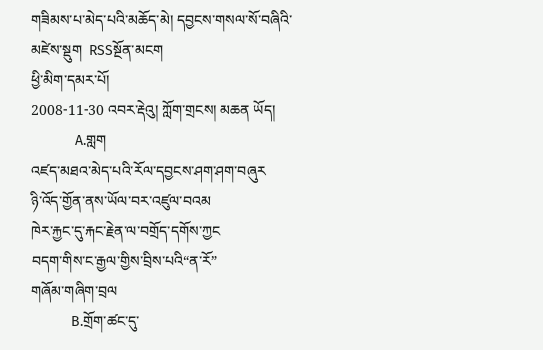གཟིམས་པ་མེད་པའི་མཆོད་མེ། དབྱངས་གསལ་སོ་བཞིའི་མཛེས་སྡུག  RSSསྔོན་མངག
ཕྱི་མིག་དམར་པོ།
2008-11-30 འབར་རྡེའུ། ཀློག་གྲངས། མཆན ཡོད།
           A.གླག
འཛད་མཐའ་མེད་པའི་རོལ་དབྱངས་ཤག་ཤག་བཞུར
ཉི་འོད་གྱོན་ནས་ཡོལ་བར་འཛུལ་བའམ
ཁེར་རྐྱང་དུ་རྐང་རྗེན་ལ་བགྲོད་དགོས་ཀྱང
བདག་གིས་ང་རྒྱལ་གྱིས་བྲིས་པའི“ན་རོ”
གཞོམ་གཞིག་བྲལ
          B.གྲོག་ཚང་དུ་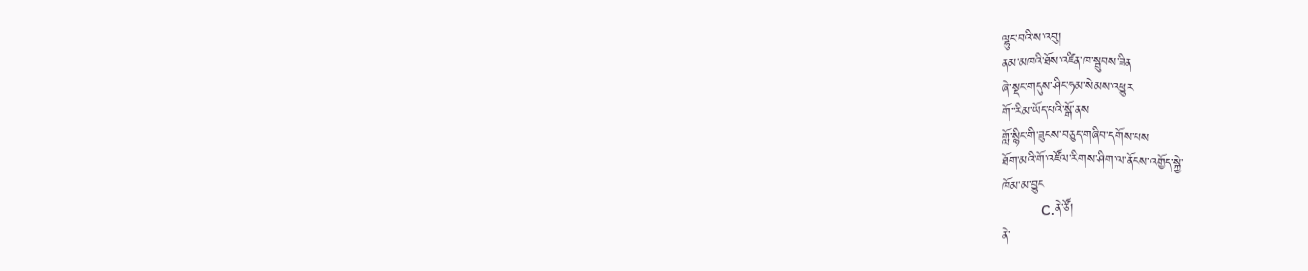ལྷུང་བའི་ས་འབུ།
ནམ་མཁའི་ཐོས་འཛིན་ཁ་སྦུབས་ཟིན
ཞེ་སྡང་གདུས་ཤིང་ཧམ་སེམས་འཕྱུར
གོ་་རིམ་ཡོད་པའི་སྒོ་ནས
གློ་སྙིང་གི་ཟུངས་བཅུད་གཞིབ་དགོས་པས
ཐོག་མའི་གོ་འཛོལ་རིགས་ཤིག་ལ་ནོངས་འགྱོད་སྐྱེ་
ཁོམ་མ་བྱུང
             C.ནེ་ཙོ།
ནེ་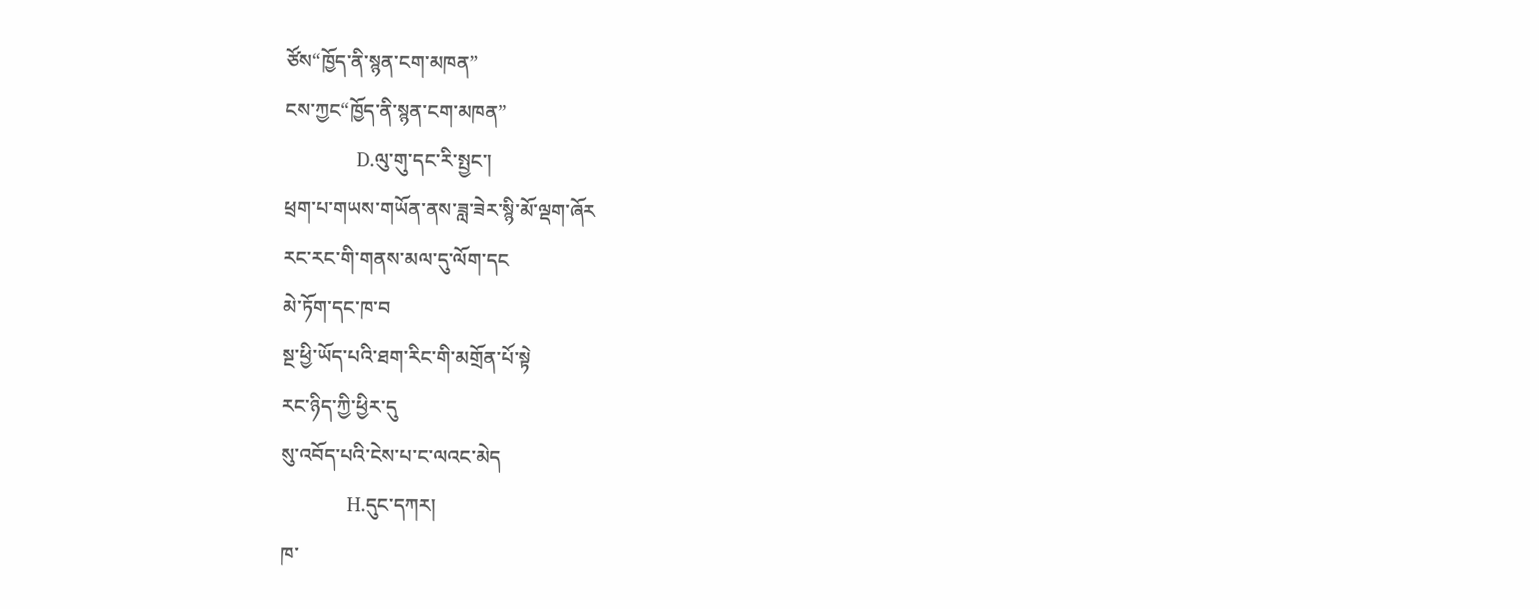ཙོས“ཁྱོད་ནི་སྙན་ངག་མཁན”
ངས་ཀྱང“ཁྱོད་ནི་སྙན་ངག་མཁན”
            D.ལུ་གུ་དང་རི་སྤྱང་།
ཕྲག་པ་གཡས་གཡོན་ནས་ཟླ་ཟེར་སྙི་མོ་ལྡག་ཞོར
རང་རང་གི་གནས་མལ་དུ་ལོག་དང
མེ་ཏོག་དང་ཁ་བ
སྔ་ཕྱི་ཡོད་པའི་ཐག་རིང་གི་མགྲོན་པོ་སྟེ
རང་ཉིད་ཀྱི་ཕྱིར་དུ
སུ་འབོད་པའི་ངེས་པ་ང་ལའང་མེད
           H.དུང་དཀར།
ཁ་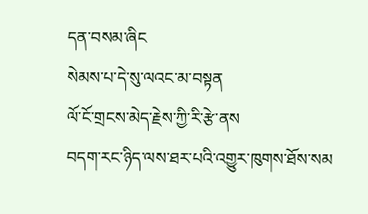དན་བསམ་ཞིང
སེམས་པ་དེ་སུ་ལའང་མ་བསྟན
ལོ་ངོ་གྲངས་མེད་རྗེས་ཀྱི་རི་རྩེ་ནས
བདག་རང་ཉིད་ལས་ཐར་པའི་འགྱུར་ཁུགས་ཐོས་སམ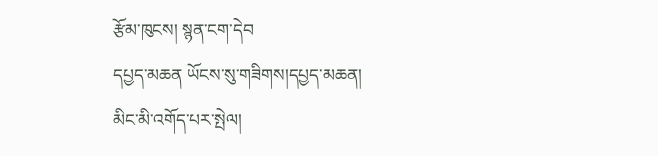རྩོམ་ཁུངས། སྙན་ངག་དེབ
དཔྱད་མཆན ཡོངས་སུ་གཟིགས།དཔྱད་མཆན།
མིང་མི་འགོད་པར་སྤེལ།